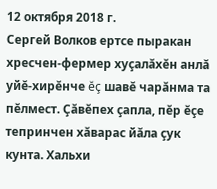12 октября 2018 г.
Сергей Волков ертсе пыракан хресчен-фермер хуçалăхĕн анлă уйĕ-хирĕнче ĕç шавĕ чарăнма та пĕлмест. Çăвĕпех çапла, пĕр ĕçе тепринчен хăварас йăла çук кунта. Хальхи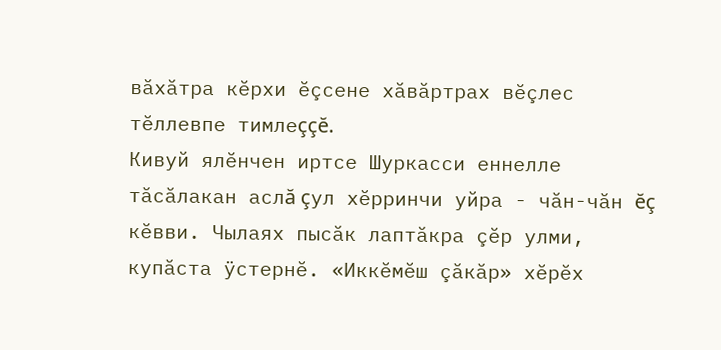вăхăтра кĕрхи ĕçсене хăвăртрах вĕçлес тĕллевпе тимлеççĕ.
Кивуй ялĕнчен иртсе Шуркасси еннелле тăсăлакан аслă çул хĕрринчи уйра - чăн-чăн ĕç кĕвви. Чылаях пысăк лаптăкра çĕр улми, купăста ÿстернĕ. «Иккĕмĕш çăкăр» хĕрĕх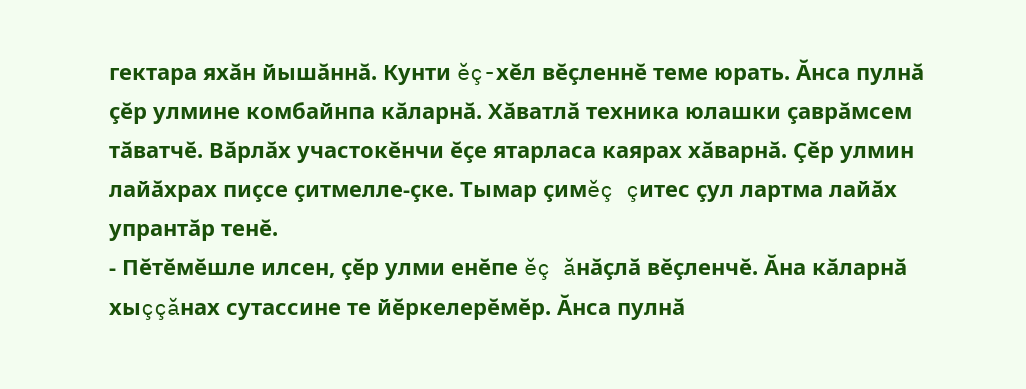гектара яхăн йышăннă. Кунти ĕç-хĕл вĕçленнĕ теме юрать. Ăнса пулнă çĕр улмине комбайнпа кăларнă. Хăватлă техника юлашки çаврăмсем тăватчĕ. Вăрлăх участокĕнчи ĕçе ятарласа каярах хăварнă. Çĕр улмин лайăхрах пиçсе çитмелле-çке. Тымар çимĕç çитес çул лартма лайăх упрантăр тенĕ.
- Пĕтĕмĕшле илсен, çĕр улми енĕпе ĕç ăнăçлă вĕçленчĕ. Ăна кăларнă хыççăнах сутассине те йĕркелерĕмĕр. Ăнса пулнă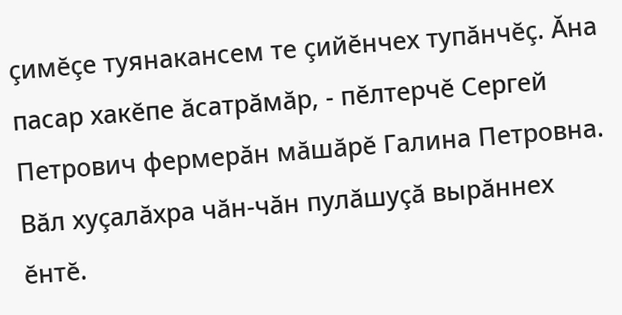çимĕçе туянакансем те çийĕнчех тупăнчĕç. Ăна пасар хакĕпе ăсатрăмăр, - пĕлтерчĕ Сергей Петрович фермерăн мăшăрĕ Галина Петровна.
Вăл хуçалăхра чăн-чăн пулăшуçă вырăннех ĕнтĕ.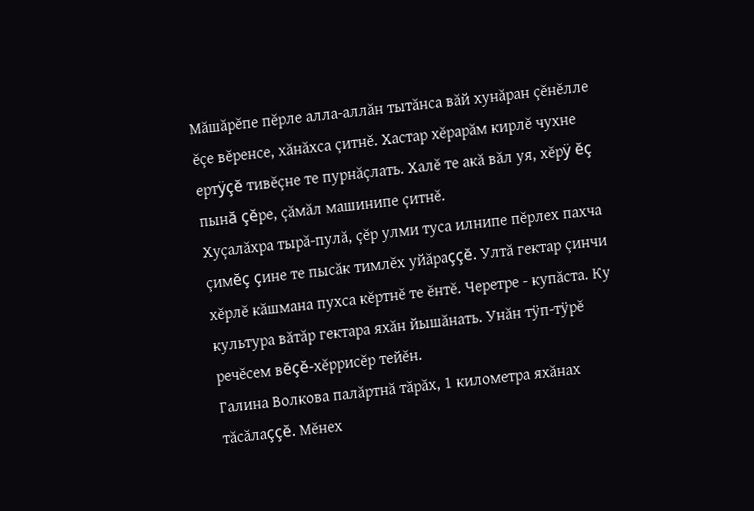Мăшăрĕпе пĕрле алла-аллăн тытăнса вăй хунăран çĕнĕлле ĕçе вĕренсе, хăнăхса çитнĕ. Хастар хĕрарăм кирлĕ чухне ертÿçĕ тивĕçне те пурнăçлать. Халĕ те акă вăл уя, хĕрÿ ĕç пынă çĕре, çăмăл машинипе çитнĕ.
Хуçалăхра тырă-пулă, çĕр улми туса илнипе пĕрлех пахча çимĕç çине те пысăк тимлĕх уйăраççĕ. Ултă гектар çинчи хĕрлĕ кăшмана пухса кĕртнĕ те ĕнтĕ. Черетре - купăста. Ку культура вăтăр гектара яхăн йышăнать. Унăн тÿп-тÿрĕ речĕсем вĕçĕ-хĕррисĕр тейĕн.
Галина Волкова палăртнă тăрăх, 1 километра яхăнах тăсăлаççĕ. Мĕнех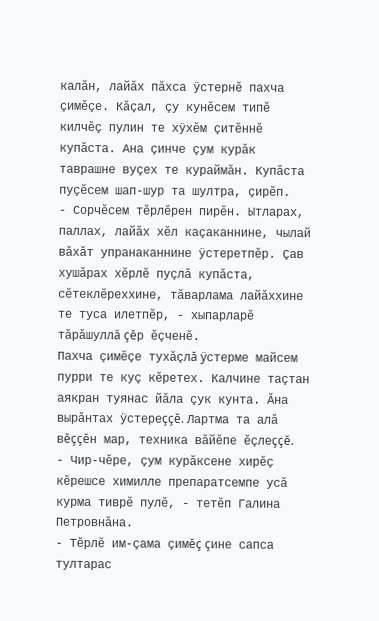калăн, лайăх пăхса ÿстернĕ пахча çимĕçе. Кăçал, çу кунĕсем типĕ килчĕç пулин те хÿхĕм çитĕннĕ купăста. Ана çинче çум курăк таврашне вуçех те кураймăн. Купăста пуçĕсем шап-шур та шултра, çирĕп.
- Сорчĕсем тĕрлĕрен пирĕн. Ытларах, паллах, лайăх хĕл каçаканнине, чылай вăхăт упранаканнине ÿстеретпĕр. Çав хушăрах хĕрлĕ пуçлă купăста, сĕтеклĕреххине, тăварлама лайăххине те туса илетпĕр, - хыпарларĕ тăрăшуллă çĕр ĕçченĕ.
Пахча çимĕçе тухăçлă ÿстерме майсем пурри те куç кĕретех. Калчине таçтан аякран туянас йăла çук кунта. Ăна вырăнтах ÿстереççĕ. Лартма та алă вĕççĕн мар, техника вăйĕпе ĕçлеççĕ.
- Чир-чĕре, çум курăксене хирĕç кĕрешсе химилле препаратсемпе усă курма тиврĕ пулĕ, - тетĕп Галина Петровнăна.
- Тĕрлĕ им-çама çимĕç çине сапса тултарас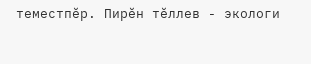теместпĕр. Пирĕн тĕллев - экологи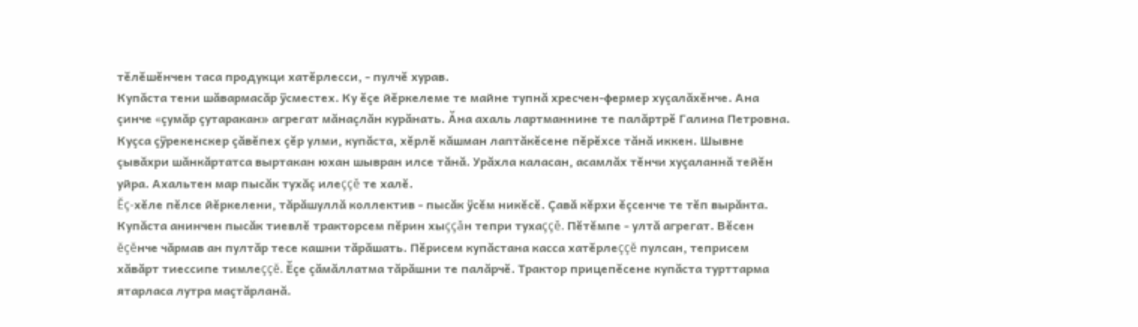тĕлĕшĕнчен таса продукци хатĕрлесси, - пулчĕ хурав.
Купăста тени шăвармасăр ÿсместех. Ку ĕçе йĕркелеме те майне тупнă хресчен-фермер хуçалăхĕнче. Ана çинче «çумăр çутаракан» агрегат мăнаçлăн курăнать. Ăна ахаль лартманнине те палăртрĕ Галина Петровна. Куçса çÿрекенскер çăвĕпех çĕр улми, купăста, хĕрлĕ кăшман лаптăкĕсене пĕрĕхсе тăнă иккен. Шывне çывăхри шăнкăртатса выртакан юхан шывран илсе тăнă. Урăхла каласан, асамлăх тĕнчи хуçаланнă тейĕн уйра. Ахальтен мар пысăк тухăç илеççĕ те халĕ.
Ĕç-хĕле пĕлсе йĕркелени, тăрăшуллă коллектив - пысăк ÿсĕм никĕсĕ. Çавă кĕрхи ĕçсенче те тĕп вырăнта. Купăста анинчен пысăк тиевлĕ тракторсем пĕрин хыççăн тепри тухаççĕ. Пĕтĕмпе - ултă агрегат. Вĕсен ĕçĕнче чăрмав ан пултăр тесе кашни тăрăшать. Пĕрисем купăстана касса хатĕрлеççĕ пулсан, теприсем хăвăрт тиессипе тимлеççĕ. Ĕçе çăмăллатма тăрăшни те палăрчĕ. Трактор прицепĕсене купăста турттарма ятарласа лутра маçтăрланă.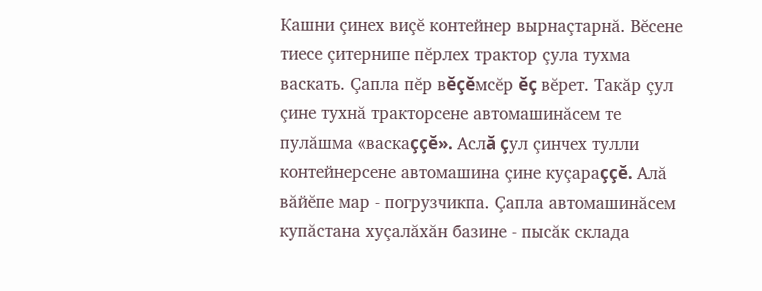Кашни çинех виçĕ контейнер вырнаçтарнă. Вĕсене тиесе çитернипе пĕрлех трактор çула тухма васкать. Çапла пĕр вĕçĕмсĕр ĕç вĕрет. Такăр çул çине тухнă тракторсене автомашинăсем те пулăшма «васкаççĕ». Аслă çул çинчех тулли контейнерсене автомашина çине куçараççĕ. Алă вăйĕпе мар - погрузчикпа. Çапла автомашинăсем купăстана хуçалăхăн базине - пысăк склада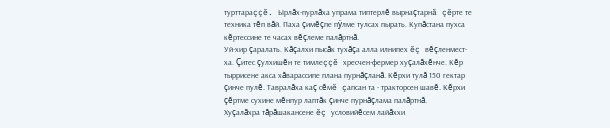турттараççĕ. Ырлăх-пурлăха упрама типтерлĕ вырнаçтарнă çĕрте те техника тĕп вăй. Паха çимĕçпе пÿлме тулсах пырать. Купăстана пухса кĕртессине те часах вĕçлеме палăртнă.
Уй-хир çаралать. Кăçалхи пысăк тухăçа алла илнипех ĕç вĕçленмест-ха. Çитес çулхишĕн те тимлеççĕ хресчен-фермер хуçалăхĕнче. Кĕр тыррисене акса хăварассипе плана пурнăçланă. Кĕрхи тулă 150 гектар çинче пулĕ. Тавралăха каç сĕмĕ çапсан та - тракторсен шавĕ. Кĕрхи çĕртме сухине мĕнпур лаптăк çинче пурнăçлама палăртнă.
Хуçалăхра тăрăшакансене ĕç условийĕсем лайăххи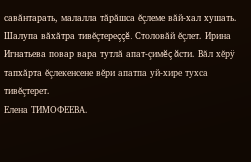савăнтарать, малалла тăрăшса ĕçлеме вăй-хал хушать. Шалупа вăхăтра тивĕçтереççĕ. Столовăй ĕçлет. Ирина Игнатьева повар вара тутлă апат-çимĕç ăсти. Вăл хĕрÿ тапхăрта ĕçлекенсене вĕри апатпа уй-хире тухса тивĕçтерет.
Елена ТИМОФЕЕВА.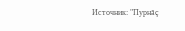Источник: "Пурнăç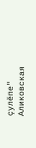çулĕпе" Аликовская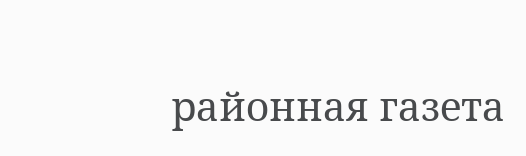районная газета